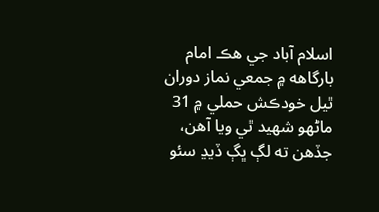اسلام آباد جي هڪ امام بارگاهه ۾ جمعي نماز دوران ٿيل خودڪش حملي ۾ 31 ماڻهو شهيد ٿي ويا آهن، جڏهن ته لڳ ڀڳ ڏيڍ سئو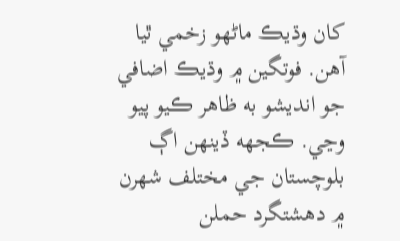کان وڌيڪ ماڻهو زخمي ٿيا آهن. فوتگين ۾ وڌيڪ اضافي جو انديشو به ظاهر ڪيو پيو وڃي. ڪجهه ڏينهن اڳ بلوچستان جي مختلف شهرن ۾ دهشتگرد حملن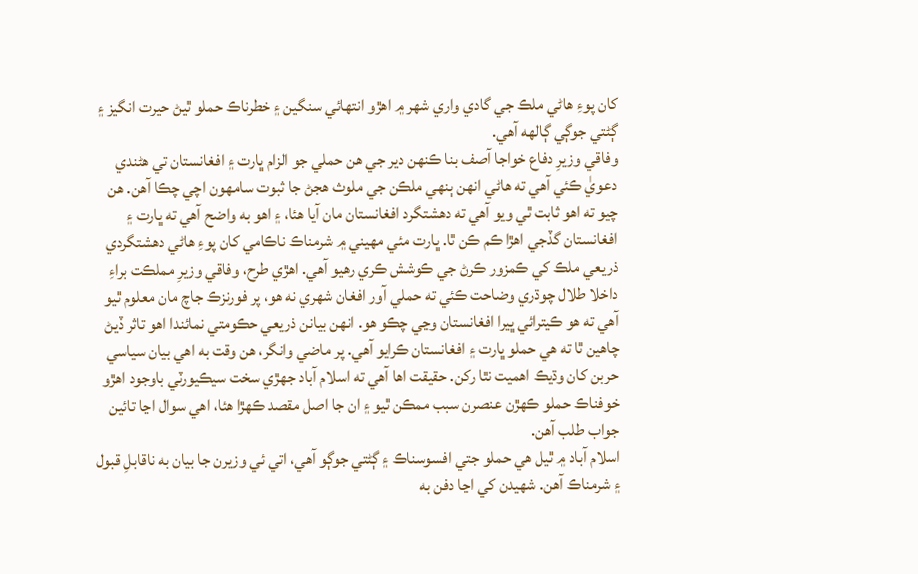کان پوءِ هاڻي ملڪ جي گادي واري شهر ۾ اهڙو انتهائي سنگين ۽ خطرناڪ حملو ٿيڻ حيرت انگيز ۽ ڳڻتي جوڳي ڳالهه آهي.
وفاقي وزيرِ دفاع خواجا آصف بنا ڪنهن دير جي هن حملي جو الزام ڀارت ۽ افغانستان تي هڻندي دعويٰ ڪئي آهي ته هاڻي انهن ٻنهي ملڪن جي ملوث هجڻ جا ثبوت سامهون اچي چڪا آهن. هن چيو ته اهو ثابت ٿي ويو آهي ته دهشتگرد افغانستان مان آيا هئا، ۽ اهو به واضح آهي ته ڀارت ۽ افغانستان گڏجي اهڙا ڪم ڪن ٿا. ڀارت مئي مهيني ۾ شرمناڪ ناڪامي کان پوءِ هاڻي دهشتگردي ذريعي ملڪ کي ڪمزور ڪرڻ جي ڪوشش ڪري رهيو آهي. اهڙي طرح، وفاقي وزيرِ مملڪت براءِ داخلا طلال چوڌري وضاحت ڪئي ته حملي آور افغان شهري نه هو، پر فورنزڪ جاچ مان معلوم ٿيو آهي ته هو ڪيترائي ڀيرا افغانستان وڃي چڪو هو. انهن بيانن ذريعي حڪومتي نمائندا اهو تاثر ڏيڻ چاهين ٿا ته هي حملو ڀارت ۽ افغانستان ڪرايو آهي. پر ماضي وانگر، هن وقت به اهي بيان سياسي حربن کان وڌيڪ اهميت نٿا رکن. حقيقت اها آهي ته اسلام آباد جهڙي سخت سيڪيورٽي باوجود اهڙو خوفناڪ حملو ڪهڙن عنصرن سبب ممڪن ٿيو ۽ ان جا اصل مقصد ڪهڙا هئا، اهي سوال اڃا تائين جواب طلب آهن.
اسلام آباد ۾ ٿيل هي حملو جتي افسوسناڪ ۽ ڳڻتي جوڳو آهي، اتي ئي وزيرن جا بيان به ناقابلِ قبول ۽ شرمناڪ آهن. شهيدن کي اڃا دفن به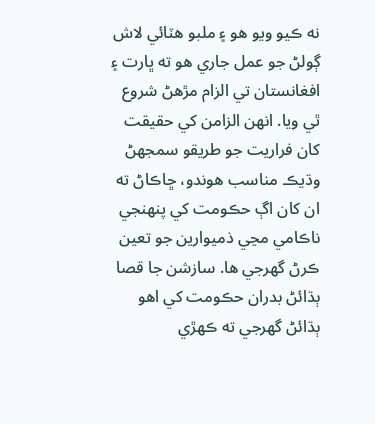نه ڪيو ويو هو ۽ ملبو هٽائي لاش ڳولڻ جو عمل جاري هو ته ڀارت ۽ افغانستان تي الزام مڙهڻ شروع ٿي ويا. انهن الزامن کي حقيقت کان فراريت جو طريقو سمجهڻ وڌيڪ مناسب هوندو، ڇاڪاڻ ته ان کان اڳ حڪومت کي پنهنجي ناڪامي مڃي ذميوارين جو تعين ڪرڻ گهرجي ها. سازشن جا قصا ٻڌائڻ بدران حڪومت کي اهو ٻڌائڻ گهرجي ته ڪهڙي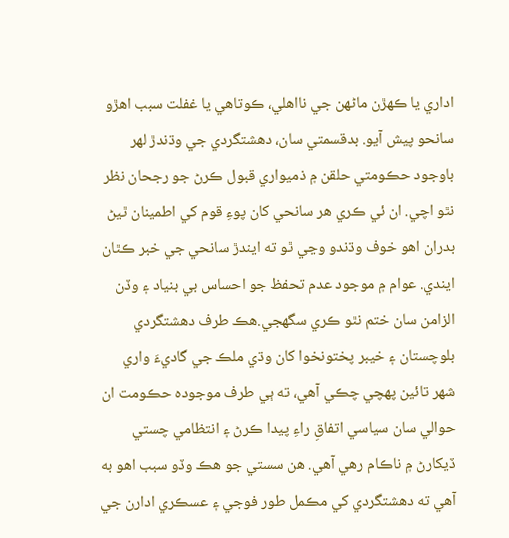اداري يا ڪهڙن ماڻهن جي نااهلي، ڪوتاهي يا غفلت سبب اهڙو سانحو پيش آيو. بدقسمتي سان، دهشتگردي جي وڌندڙ لهر باوجود حڪومتي حلقن ۾ ذميواري قبول ڪرڻ جو رجحان نظر نٿو اچي. ان ئي ڪري هر سانحي کان پوءِ قوم کي اطمينان ٿيڻ بدران اهو خوف وڌندو وڃي ٿو ته ايندڙ سانحي جي خبر ڪٿان ايندي. عوام ۾ موجود عدم تحفظ جو احساس بي بنياد ۽ وڏن الزامن سان ختم نٿو ڪري سگهجي.هڪ طرف دهشتگردي بلوچستان ۽ خيبر پختونخوا کان وڌي ملڪ جي گاديءَ واري شهر تائين پهچي چڪي آهي، ته ٻي طرف موجوده حڪومت ان حوالي سان سياسي اتفاقِ راءِ پيدا ڪرڻ ۽ انتظامي چستي ڏيکارڻ ۾ ناڪام رهي آهي. هن سستي جو هڪ وڏو سبب اهو به آهي ته دهشتگردي کي مڪمل طور فوجي ۽ عسڪري ادارن جي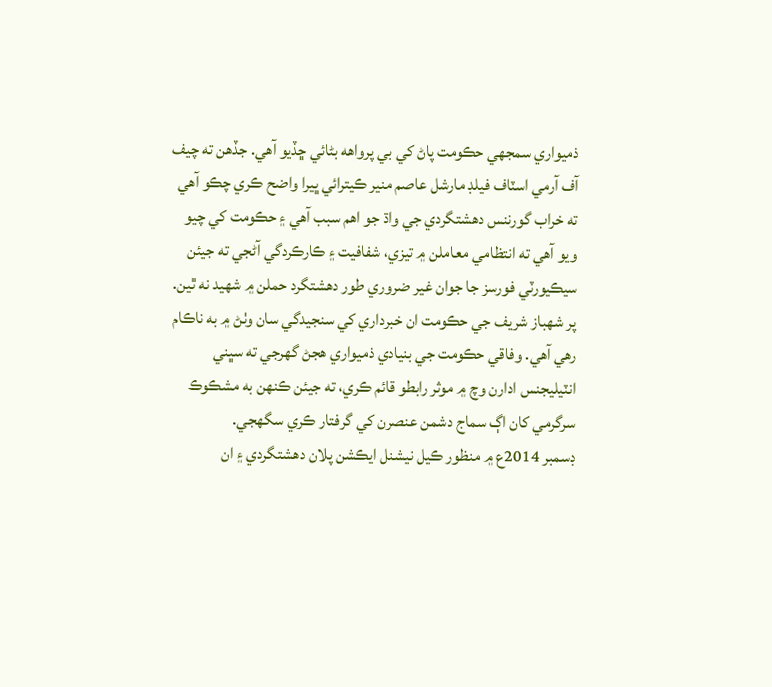ذميواري سمجهي حڪومت پاڻ کي بي پرواهه بڻائي ڇڏيو آهي. جڏهن ته چيف آف آرمي اسٽاف فيلڊ مارشل عاصم منير ڪيترائي ڀيرا واضح ڪري چڪو آهي ته خراب گورننس دهشتگردي جي واڌ جو اهم سبب آهي ۽ حڪومت کي چيو ويو آهي ته انتظامي معاملن ۾ تيزي، شفافيت ۽ ڪارڪردگي آڻجي ته جيئن سيڪيورٽي فورسز جا جوان غير ضروري طور دهشتگرد حملن ۾ شهيد نه ٿين. پر شهباز شريف جي حڪومت ان خبرداري کي سنجيدگي سان وٺڻ ۾ به ناڪام رهي آهي. وفاقي حڪومت جي بنيادي ذميواري هجڻ گهرجي ته سڀني انٽيليجنس ادارن وچ ۾ موثر رابطو قائم ڪري، ته جيئن ڪنهن به مشڪوڪ سرگرمي کان اڳ سماج دشمن عنصرن کي گرفتار ڪري سگهجي.
ڊسمبر 2014ع ۾ منظور ڪيل نيشنل ايڪشن پلان دهشتگردي ۽ ان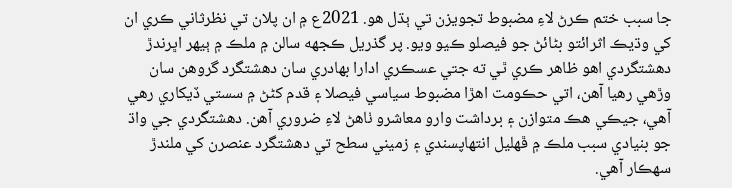جا سبب ختم ڪرڻ لاءِ مضبوط تجويزن تي ٻڌل هو. 2021ع ۾ ان پلان تي نظرثاني ڪري ان کي وڌيڪ اثرائتو بڻائڻ جو فيصلو ڪيو ويو. پر گذريل ڪجهه سالن ۾ ملڪ ۾ ٻيهر اڀرندڙ دهشتگردي اهو ظاهر ڪري ٿي ته جتي عسڪري ادارا بهادري سان دهشتگرد گروهن سان وڙهي رهيا آهن، اتي حڪومت اهڙا مضبوط سياسي فيصلا ۽ قدم کڻڻ ۾ سستي ڏيکاري رهي آهي، جيڪي هڪ متوازن ۽ برداشت وارو معاشرو ٺاهڻ لاءِ ضروري آهن. دهشتگردي جي واڌ جو بنيادي سبب ملڪ ۾ ڦهليل انتهاپسندي ۽ زميني سطح تي دهشتگرد عنصرن کي ملندڙ سهڪار آهي.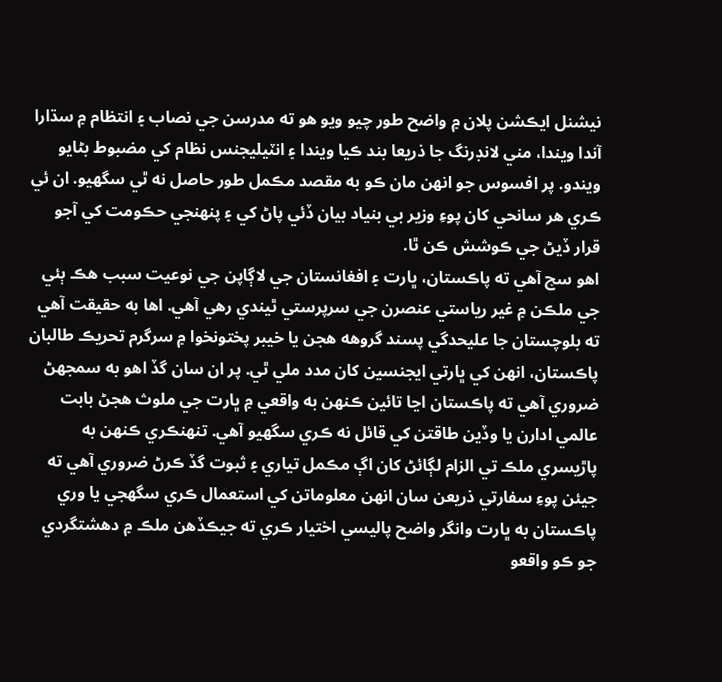نيشنل ايڪشن پلان ۾ واضح طور چيو ويو هو ته مدرسن جي نصاب ۽ انتظام ۾ سڌارا آندا ويندا، مني لانڊرنگ جا ذريعا بند ڪيا ويندا ۽ انٽيليجنس نظام کي مضبوط بڻايو ويندو. پر افسوس جو انهن مان ڪو به مقصد مڪمل طور حاصل نه ٿي سگهيو. ان ئي ڪري هر سانحي کان پوءِ وزير بي بنياد بيان ڏئي پاڻ کي ۽ پنهنجي حڪومت کي آجو قرار ڏيڻ جي ڪوشش ڪن ٿا.
اهو سچ آهي ته پاڪستان، ڀارت ۽ افغانستان جي لاڳاپن جي نوعيت سبب هڪ ٻئي جي ملڪن ۾ غير رياستي عنصرن جي سرپرستي ٿيندي رهي آهي. اها به حقيقت آهي ته بلوچستان جا عليحدگي پسند گروهه هجن يا خيبر پختونخوا ۾ سرگرم تحريڪ طالبان پاڪستان، انهن کي ڀارتي ايجنسين کان مدد ملي ٿي. پر ان سان گڏ اهو به سمجهڻ ضروري آهي ته پاڪستان اڃا تائين ڪنهن به واقعي ۾ ڀارت جي ملوث هجڻ بابت عالمي ادارن يا وڏين طاقتن کي قائل نه ڪري سگهيو آهي. تنهنڪري ڪنهن به پاڙيسري ملڪ تي الزام لڳائڻ کان اڳ مڪمل تياري ۽ ثبوت گڏ ڪرڻ ضروري آهي ته جيئن پوءِ سفارتي ذريعن سان انهن معلوماتن کي استعمال ڪري سگهجي يا وري پاڪستان به ڀارت وانگر واضح پاليسي اختيار ڪري ته جيڪڏهن ملڪ ۾ دهشتگردي جو ڪو واقعو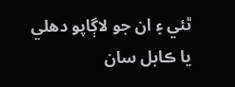ٿئي ۽ ان جو لاڳاپو دهلي يا ڪابل سان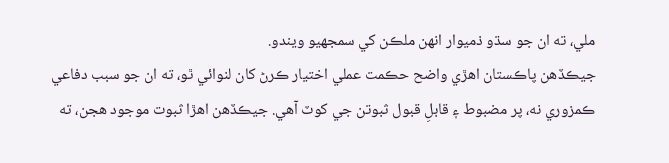ملي، ته ان جو سڌو ذميوار انهن ملڪن کي سمجهيو ويندو.
جيڪڏهن پاڪستان اهڙي واضح حڪمت عملي اختيار ڪرڻ کان لنوائي ٿو، ته ان جو سبب دفاعي ڪمزوري نه، پر مضبوط ۽ قابلِ قبول ثبوتن جي کوٽ آهي. جيڪڏهن اهڙا ثبوت موجود هجن، ته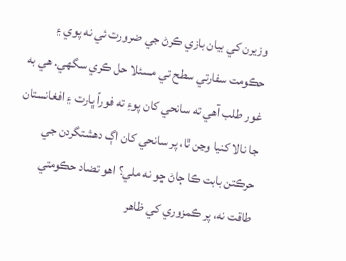وزيرن کي بيان بازي ڪرڻ جي ضرورت ئي نه پوي ۽ حڪومت سفارتي سطح تي مسئلا حل ڪري سگهي. هي به غور طلب آهي ته سانحي کان پوءِ ته فوراً ڀارت ۽ افغانستان جا نالا کنيا وڃن ٿا، پر سانحي کان اڳ دهشتگردن جي حرڪتن بابت ڪا ڄاڻ ڇو نه ملي؟ اهو تضاد حڪومتي طاقت نه، پر ڪمزوري کي ظاهر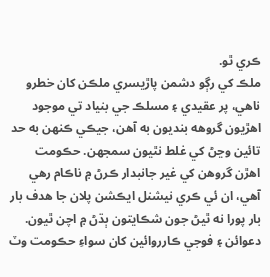ڪري ٿو.
ملڪ کي رڳو دشمن پاڙيسري ملڪن کان خطرو ناهي، پر عقيدي ۽ مسلڪ جي بنياد تي موجود اهڙيون گروهه بنديون به آهن، جيڪي ڪنهن به حد تائين وڃڻ کي غلط نٿيون سمجهن. حڪومت اهڙن گروهن کي غير جانبدار ڪرڻ ۾ ناڪام رهي آهي، ان ئي ڪري نيشنل ايڪشن پلان جا هدف بار بار پورا نه ٿيڻ جون شڪايتون ٻڌڻ ۾ اچن ٿيون. دعوائن ۽ فوجي ڪارروائين کان سواءِ حڪومت وٽ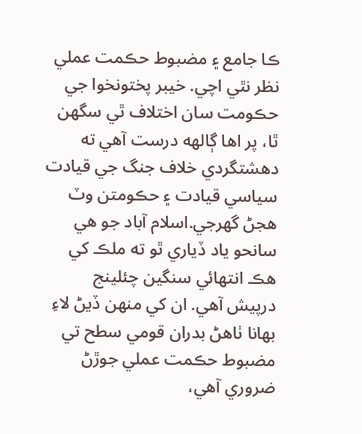ڪا جامع ۽ مضبوط حڪمت عملي نظر نٿي اچي. خيبر پختونخوا جي حڪومت سان اختلاف ٿي سگهن ٿا، پر اها ڳالهه درست آهي ته دهشتگردي خلاف جنگ جي قيادت سياسي قيادت ۽ حڪومتن وٽ هجڻ گهرجي.اسلام آباد جو هي سانحو ياد ڏياري ٿو ته ملڪ کي هڪ انتهائي سنگين چئلينج درپيش آهي. ان کي منهن ڏيڻ لاءِ بهانا ٺاهڻ بدران قومي سطح تي مضبوط حڪمت عملي جوڙڻ ضروري آهي،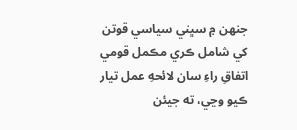جنهن ۾ سڀني سياسي قوتن کي شامل ڪري مڪمل قومي اتفاقِ راءِ سان لائحهِ عمل تيار ڪيو وڃي، ته جيئن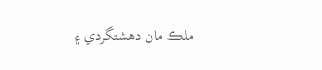ملڪ مان دهشتگردي ۽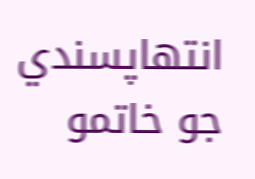انتهاپسندي جو خاتمو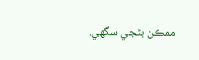ممڪن بڻجي سگهي.